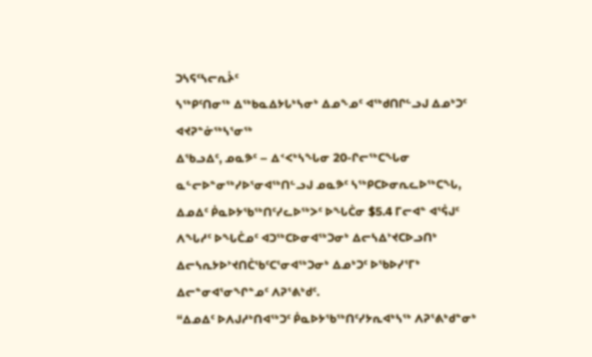ᑐᓴᕋᑦᓴᓕᕆᔩᑦ
ᓴᖅᑭᑦᑎᓂᖅ ᐃᖅᑲᓇᐃᔭᒐᒃᓴᓂᒃ ᐃᓄᖕᓄᑦ ᐊᖅᑯᑎᒋᓪᓗᒍ ᐃᓄᒃᑐᑦ ᐊᔪᕈᓐᓃᖅᓴᕐᓂᖅ
ᐃᖃᓗᐃᑦ, ᓄᓇᕗᑦ – ᐃᑉᐸᒃᓴᖓᓂ 20-ᒋᓕᖅᑕᖓᓂ ᓇᓪᓕᐅᓐᓂᖅᓯᐅᕐᓂᐊᖅᑎᓪᓗᒍ ᓄᓇᕗᑦ ᓴᖅᑭᑕᐅᓂᕆᓚᐅᖅᑕᖓ, ᐃᓄᐃᑦ ᑮᓇᐅᔭᖃᖅᑎᑦᓯᓚᐅᖅᐳᑦ ᐅᖓᑖᓂ $5.4 ᒥᓕᐊᓐ ᐊᕐᕌᒍᑦ ᐱᖓᓱᑦ ᐅᖓᑖᓄᑦ ᐊᑐᖅᑕᐅᓂᐊᖅᑐᓂᒃ ᐃᓕᓴᐃᔾᔪᑕᐅᓗᑎᒃ ᐃᓕᓴᕆᔭᐅᔾᔪᑎᑖᖃᑦᑕᕐᓂᐊᖅᑐᓂᒃ ᐃᓄᒃᑐᑦ ᐅᖃᐅᓯᕐᒥᒃ ᐃᓕᓐᓂᐊᕐᓂᖏᓐᓄᑦ ᐱᕈᕐᕕᒃᑯᑦ.
“ᐃᓄᐃᑦ ᐅᐱᒍᓱᒃᑎᐊᖅᑐᑦ ᑮᓇᐅᔭᖃᖅᑎᑦᓯᔭᕆᐊᒃᓴᖅ ᐱᕈᕐᕕᒃᑯᓐᓂᒃ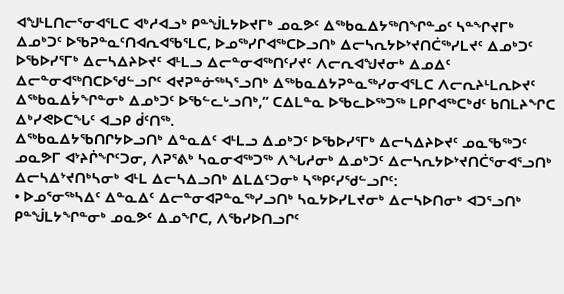ᐊᖑᒻᒪᑎᓕᕐᓂᐊᕐᒪᑕ ᐊᒃᓱᐊᓗᒃ ᑭᓐᖒᒪᔭᐅᔪᒥᒃ ᓄᓇᕗᑦ ᐃᖅᑲᓇᐃᔭᖅᑎᖏᓐᓄᑦ ᓴᓐᖏᔪᒥᒃ ᐃᓄᒃᑐᑦ ᐅᖃᕈᓐᓇᑦᑎᐊᕆᐊᖃᕐᒪᑕ, ᐅᓄᖅᓯᒋᐊᖅᑕᐅᓗᑎᒃ ᐃᓕᓴᕆᔭᐅᔾᔪᑎᑖᖅᓯᒪᔪᑦ ᐃᓄᒃᑐᑦ ᐅᖃᐅᓯᕐᒥᒃ ᐃᓕᓴᐃᔨᐅᔪᑦ ᐊᒻᒪᓗ ᐃᓕᓐᓂᐊᖅᑎᑦᓯᔪᑦ ᐱᓕᕆᐊᖑᔪᓂᒃ ᐃᓄᐃᑦ ᐃᓕᓐᓂᐊᖅᑎᑕᐅᖁᓪᓗᒋᑦ ᐊᔪᕈᓐᓃᖅᓴᕐᓗᑎᒃ ᐃᖅᑲᓇᐃᔭᕈᓐᓇᖅᓯᓂᐊᕐᒪᑕ ᐱᓕᕆᔨᒻᒪᕆᐅᔪᑦ ᐃᖅᑲᓇᐃᔮᖏᓐᓂᒃ ᐃᓄᒃᑐᑦ ᐅᖃᓪᓚᒡᓗᑎᒃ,” ᑕᐃᒪᓐᓇ ᐅᖃᓚᐅᖅᑐᖅ ᒪᑭᒋᐊᖅᑕᒃᑯᑦ ᑲᑎᒪᔨᖏᑕ ᐃᒃᓯᕙᐅᑕᖓᑦ ᐊᓗᑭ ᑰᑦᑎᖅ.
ᐃᖅᑲᓇᐃᔭᖃᑎᒋᔭᐅᓗᑎᒃ ᐃᓐᓇᐃᑦ ᐊᒻᒪᓗ ᐃᓄᒃᑐᑦ ᐅᖃᐅᓯᕐᒥᒃ ᐃᓕᓴᐃᔨᐅᔪᑦ ᓄᓇᖃᖅᑐᑦ ᓄᓇᕗᒥ ᐊᔾᔨᒌᖏᑦᑐᓂ, ᐱᕈᕐᕕᒃ ᓴᓇᓂᐊᖅᑐᖅ ᐱᖓᓱᓂᒃ ᐃᓄᒃᑐᑦ ᐃᓕᓴᕆᔭᐅᔾᔪᑎᑖᕐᓂᐊᕐᓗᑎᒃ ᐃᓕᓴᐃᔾᔪᑎᒃᓴᓂᒃ ᐊᒻᒪ ᐃᓕᓴᐃᓗᑎᒃ ᐃᒪᐃᑦᑐᓂᒃ ᓴᖅᑭᑦᓯᖁᓪᓗᒋᑦ:
• ᐅᓄᕐᓂᖅᓴᐃᑦ ᐃᓐᓇᐃᑦ ᐃᓕᓐᓂᐊᕈᓐᓇᖅᓯᓗᑎᒃ ᓴᓇᔭᐅᓯᒪᔪᓂᒃ ᐃᓕᓴᐅᑎᓂᒃ ᐊᑐᕐᓗᑎᒃ ᑭᓐᖒᒪᔭᖏᓐᓂᒃ ᓄᓇᕗᑦ ᐃᓄᖏᑕ, ᐱᖃᓯᐅᑎᓗᒋᑦ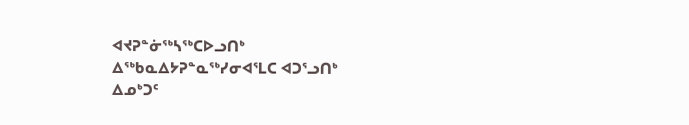ᐊᔪᕈᓐᓃᖅᓴᖅᑕᐅᓗᑎᒃ ᐃᖅᑲᓇᐃᔭᕈᓐᓇᖅᓯᓂᐊᕐᒪᑕ ᐊᑐᕐᓗᑎᒃ ᐃᓄᒃᑐᑦ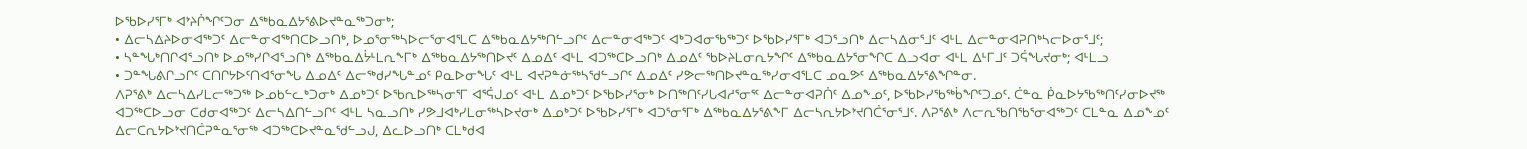ᐅᖃᐅᓯᕐᒥᒃ ᐊᔾᔨᒌᖏᑦᑐᓂ ᐃᖅᑲᓇᐃᔭᕐᕕᐅᔪᓐᓇᖅᑐᓂᒃ;
• ᐃᓕᓴᐃᔨᐅᓂᐊᖅᑐᑦ ᐃᓕᓐᓂᐊᖅᑎᑕᐅᓗᑎᒃ, ᐅᓄᕐᓂᖅᓴᐅᓕᕐᓂᐊᕐᒪᑕ ᐃᖅᑲᓇᐃᔭᖅᑎᓪᓗᒋᑦ ᐃᓕᓐᓂᐊᖅᑐᑦ ᐊᒃᑐᐊᓂᖃᖅᑐᑦ ᐅᖃᐅᓯᕐᒥᒃ ᐊᑐᕐᓗᑎᒃ ᐃᓕᓴᐃᓂᕐᒧᑦ ᐊᒻᒪ ᐃᓕᓐᓂᐊᕈᑎᒃᓴᓕᐅᓂᕐᒧᑦ;
• ᓴᓐᖓᒃᑎᒋᐊᕐᓗᑎᒃ ᐅᓄᖅᓯᒋᐊᕐᓗᑎᒃ ᐃᖅᑲᓇᐃᔮᒻᒪᕆᖕᒥᒃ ᐃᖅᑲᓇᐃᔭᖅᑎᐅᔪᑦ ᐃᓄᐃᑦ ᐊᒻᒪ ᐊᑐᖅᑕᐅᓗᑎᒃ ᐃᓄᐃᑦ ᖃᐅᔨᒪᓂᕆᔭᖏᑦ ᐃᖅᑲᓇᐃᔭᕐᓂᖏᑕ ᐃᓗᐊᓂ ᐊᒻᒪ ᐃᒻᒥᒧᑦ ᑐᕌᖓᔪᓂᒃ; ᐊᒻᒪᓗ
• ᑐᓐᖓᕕᒋᓗᒋᑦ ᑕᑎᒋᔭᐅᑦᑎᐊᕐᓂᖓ ᐃᓄᐃᑦ ᐃᓕᖅᑯᓯᖓᓐᓄᑦ ᑭᓇᐅᓂᖓᑦ ᐊᒻᒪ ᐊᔪᕈᓐᓃᖅᓴᖁᓪᓗᒋᑦ ᐃᓄᐃᑦ ᓯᕗᓕᖅᑎᐅᔪᓐᓇᖅᓯᓂᐊᕐᒪᑕ ᓄᓇᕗᑦ ᐃᖅᑲᓇᐃᔭᕐᕕᖏᓐᓂ.
ᐱᕈᕐᕕᒃ ᐃᓕᓴᐃᓯᒪᓕᖅᑐᖅ ᐅᓄᑲᓪᓚᒃᑐᓂᒃ ᐃᓄᒃᑐᑦ ᐅᖃᕆᐅᖅᓴᓂᕐᒥ ᐊᕐᕌᒍᓄᑦ ᐊᒻᒪ ᐃᓄᒃᑐᑦ ᐅᖃᐅᓯᕐᓂᒃ ᐅᑎᖅᑎᑦᓯᒐᐊᓱᕐᓂᕐᑦ ᐃᓕᓐᓂᐊᕈᑏᑦ ᐃᓄᖕᓄᑦ, ᐅᖃᐅᓯᖃᖅᑳᖏᑦᑐᓄᑦ. ᑖᓐᓇ ᑮᓇᐅᔭᖃᖅᑎᑦᓯᓂᐅᔪᖅ ᐊᑐᖅᑕᐅᓗᓂ ᑕᑯᓂᐊᖅᑐᑦ ᐃᓕᓴᐃᑎᓪᓗᒋᑦ ᐊᒻᒪ ᓴᓇᓗᑎᒃ ᓯᕗᒧᐊᒃᓯᒪᓂᖅᓴᐅᔪᓂᒃ ᐃᓄᒃᑐᑦ ᐅᖃᐅᓯᕐᒥᒃ ᐊᑐᕐᓂᕐᒥᒃ ᐃᖅᑲᓇᐃᔭᕐᕕᖕᒥ ᐃᓕᓴᕆᔭᐅᔾᔪᑎᑖᕐᓂᕐᒧᑦ. ᐱᕈᕐᕕᒃ ᐱᓕᕆᖃᑎᖃᕐᓂᐊᖅᑐᑦ ᑕᒪᓐᓇ ᐃᓄᖕᓄᑦ ᐃᓕᑕᕆᔭᐅᔾᔪᑎᑖᕈᓐᓇᕐᓂᖅ ᐊᑐᖅᑕᐅᔪᓐᓇᖁᓪᓗᒍ, ᐃᓚᐅᓗᑎᒃ ᑕᒪᒃᑯᐊ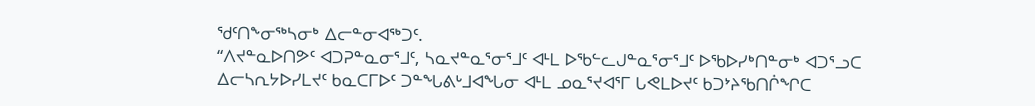ᖁᑦᑎᖕᓂᖅᓴᓂᒃ ᐃᓕᓐᓂᐊᖅᑐᑦ.
“ᐱᔪᓐᓇᐅᑎᕗᑦ ᐊᑐᕈᓐᓇᓂᕐᒧᑦ, ᓴᓇᔪᓐᓇᕐᓂᕐᒧᑦ ᐊᒻᒪ ᐅᖃᓪᓚᒍᓐᓇᕐᓂᕐᒧᑦ ᐅᖃᐅᓯᒃᑎᓐᓂᒃ ᐊᑐᕐᓗᑕ ᐃᓕᓴᕆᔭᐅᓯᒪᔪᑦ ᑲᓇᑕᒥᐅᑦ ᑐᓐᖓᕕᒡᒧᐊᖓᓂ ᐊᒻᒪ ᓄᓇᕐᔪᐊᕐᒥ ᒐᕙᒪᐅᔪᑦ ᑲᑐᔾᔨᖃᑎᒌᖏᑕ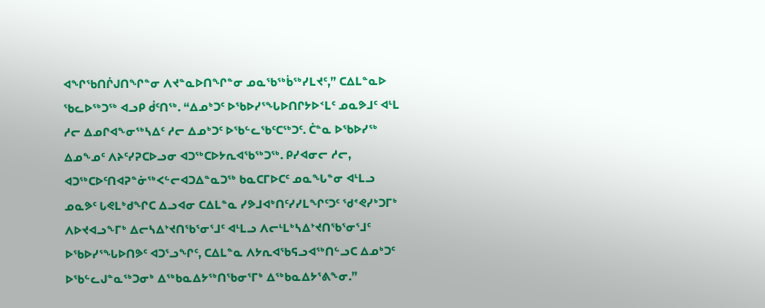ᐊᖏᖃᑎᒌᒍᑎᖏᓐᓂ ᐱᔪᓐᓇᐅᑎᖏᓐᓂ ᓄᓇᖃᖅᑳᖅᓯᒪᔪᑦ,” ᑕᐃᒪᓐᓇᐅ ᖃᓚᐅᖅᑐᖅ ᐊᓗᑭ ᑰᑦᑎᖅ. “ᐃᓄᒃᑐᑦ ᐅᖃᐅᓯᕐᖓᐅᑎᒋᔭᐅᑉᒪᑦ ᓄᓇᕗᒧᑦ ᐊᒻᒪ ᓱᓕ ᐃᓄᒋᐊᖕᓂᖅᓴᐃᑦ ᓱᓕ ᐃᓄᒃᑐᑦ ᐅᖃᓪᓚᖃᑦᑕᖅᑐᑦ. ᑖᓐᓇ ᐅᖃᐅᓯᖅ ᐃᓄᖕᓄᑦ ᐱᔨᑦᓯᕈᑕᐅᓗᓂ ᐊᑐᖅᑕᐅᔭᕆᐊᖃᖅᑐᖅ. ᑭᓯᐊᓂᓕ ᓱᓕ, ᐊᑐᖅᑕᐅᑦᑎᐊᕈᓐᓃᖅᐸᓪᓕᐊᑐᐃᓐᓇᑐᖅ ᑲᓇᑕᒥᐅᑕᑦ ᓄᓇᖓᓐᓂ ᐊᒻᒪᓗ ᓄᓇᕗᑦ ᒐᕙᒪᒃᑯᖏᑕ ᐃᓗᐊᓂ ᑕᐃᒪᓐᓇ ᓯᕗᒧᐊᒃᑎᑦᓯᓯᒪᖏᑦᑐᑦ ᖁᕝᕙᓯᒃᑐᒥᒃ ᐱᐅᔪᐊᓗᖕᒥᒃ ᐃᓕᓴᐃᔾᔪᑎᖃᕐᓂᕐᒧᑦ ᐊᒻᒪᓗ ᐱᓕᒻᒪᒃᓴᐃᔾᔪᑎᖃᕐᓂᕐᒧᑦ ᐅᖃᐅᓯᕐᖓᐅᑎᕗᑦ ᐊᑐᕐᓗᖏᑦ, ᑕᐃᒪᓐᓇ ᐱᔭᕆᐊᖃᕋᓗᐊᖅᑎᓪᓗᑕ ᐃᓄᒃᑐᑦ ᐅᖃᓪᓚᒍᓐᓇᖅᑐᓂᒃ ᐃᖅᑲᓇᐃᔭᖅᑎᖃᓂᕐᒥᒃ ᐃᖅᑲᓇᐃᔭᕐᕕᖕᓂ.”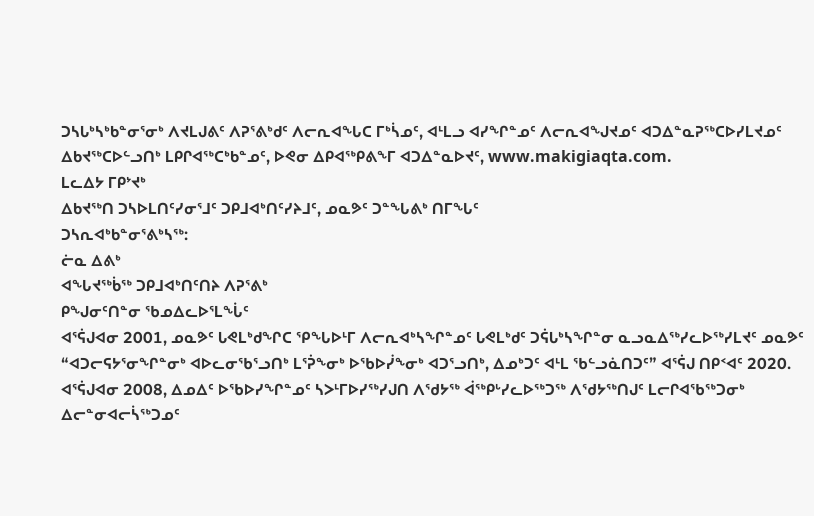ᑐᓴᒐᒃᓴᒃᑲᓐᓂᕐᓂᒃ ᐱᔪᒪᒍᕕᑦ ᐱᕈᕐᕕᒃᑯᑦ ᐱᓕᕆᐊᖓᑕ ᒥᒃᓵᓄᑦ, ᐊᒻᒪᓗ ᐊᓯᖏᓐᓄᑦ ᐱᓕᕆᐊᖑᔪᓄᑦ ᐊᑐᐃᓐᓇᕈᖅᑕᐅᓯᒪᔪᓄᑦ ᐃᑲᔪᖅᑕᐅᓪᓗᑎᒃ ᒪᑭᒋᐊᖅᑕᒃᑲᓐᓄᑦ, ᐅᕙᓂ ᐃᑭᐊᖅᑭᕕᖕᒥ ᐊᑐᐃᓐᓇᐅᔪᑦ, www.makigiaqta.com.
ᒪᓚᐃᔭ ᒥᑭᔾᔪᒃ
ᐃᑲᔪᖅᑎ ᑐᓴᐅᒪᑎᑦᓯᓂᕐᒧᑦ ᑐᑭᒧᐊᒃᑎᑦᓯᔨᒧᑦ, ᓄᓇᕗᑦ ᑐᓐᖓᕕᒃ ᑎᒥᖓᑦ
ᑐᓴᕆᐊᒃᑲᓐᓂᕐᕕᒃᓴᖅ:
ᓖᓇ ᐃᕕᒃ
ᐊᖓᔪᖅᑳᖅ ᑐᑭᒧᐊᒃᑎᑦᑎᔨ ᐱᕈᕐᕕᒃ
ᑭᖑᓂᑦᑎᓐᓂ ᖃᓄᐃᓚᐅᕐᒪᖔᑦ
ᐊᕐᕌᒍᐊᓂ 2001, ᓄᓇᕗᑦ ᒐᕙᒪᒃᑯᖏᑕ ᕿᖓᐅᒻᒥ ᐱᓕᕆᐊᒃᓴᖏᓐᓄᑦ ᒐᕙᒪᒃᑯᑦ ᑐᕌᒐᒃᓴᖏᓐᓂ ᓇᓗᓇᐃᖅᓯᓚᐅᖅᓯᒪᔪᑦ ᓄᓇᕗᑦ “ᐊᑐᓕᕋᔭᕐᓂᖏᓐᓂᒃ ᐊᐅᓚᓂᖃᕐᓗᑎᒃ ᒪᕐᕉᖕᓂᒃ ᐅᖃᐅᓰᖕᓂᒃ ᐊᑐᕐᓗᑎᒃ, ᐃᓄᒃᑐᑦ ᐊᒻᒪ ᖃᓪᓗᓈᑎᑐᑦ” ᐊᕐᕌᒍ ᑎᑭᑉᐊᑦ 2020.
ᐊᕐᕌᒍᐊᓂ 2008, ᐃᓄᐃᑦ ᐅᖃᐅᓯᖏᓐᓄᑦ ᓴᐳᒻᒥᐅᓯᖅᓯᒍᑎ ᐱᖁᔭᖅ ᐋᖅᑭᒡᓯᓚᐅᖅᑐᖅ ᐱᖁᔭᖅᑎᒍᑦ ᒪᓕᒋᐊᖃᖅᑐᓂᒃ ᐃᓕᓐᓂᐊᓕᓵᖅᑐᓄᑦ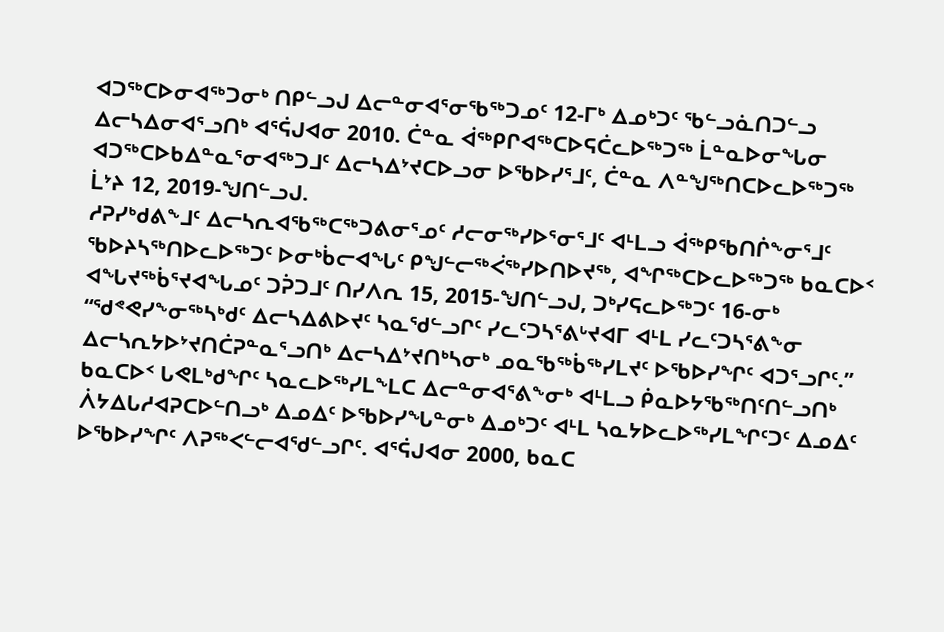ᐊᑐᖅᑕᐅᓂᐊᖅᑐᓂᒃ ᑎᑭᓪᓗᒍ ᐃᓕᓐᓂᐊᕐᓂᖃᖅᑐᓄᑦ 12-ᒥᒃ ᐃᓄᒃᑐᑦ ᖃᓪᓗᓈᑎᑐᓪᓗ ᐃᓕᓴᐃᓂᐊᕐᓗᑎᒃ ᐊᕐᕌᒍᐊᓂ 2010. ᑖᓐᓇ ᐋᖅᑭᒋᐊᖅᑕᐅᕋᑖᓚᐅᖅᑐᖅ ᒫᓐᓇᐅᓂᖓᓂ ᐊᑐᖅᑕᐅᑲᐃᓐᓇᕐᓂᐊᖅᑐᒧᑦ ᐃᓕᓴᐃᔾᔪᑕᐅᓗᓂ ᐅᖃᐅᓯᕐᒧᑦ, ᑖᓐᓇ ᐱᓐᖑᖅᑎᑕᐅᓚᐅᖅᑐᖅ ᒫᔾᔨ 12, 2019-ᖑᑎᓪᓗᒍ.
ᓱᕈᓯᒃᑯᕕᖕᒧᑦ ᐃᓕᓴᕆᐊᖃᖅᑕᖅᑐᕕᓂᕐᓄᑦ ᓱᓕᓂᖅᓯᐅᕐᓂᕐᒧᑦ ᐊᒻᒪᓗ ᐋᖅᑭᖃᑎᒌᖕᓂᕐᒧᑦ ᖃᐅᔨᓴᖅᑎᐅᓚᐅᖅᑐᑦ ᐅᓂᒃᑳᓕᐊᖓᑦ ᑭᖑᓪᓕᖅᐹᖅᓯᐅᑎᐅᔪᖅ, ᐊᖏᖅᑕᐅᓚᐅᖅᑐᖅ ᑲᓇᑕᐅᑉ ᐊᖓᔪᖅᑳᕐᔪᐊᖓᓄᑦ ᑐᕉᑐᒧᑦ ᑎᓯᐱᕆ 15, 2015-ᖑᑎᓪᓗᒍ, ᑐᒃᓯᕋᓚᐅᖅᑐᑦ 16-ᓂᒃ “ᖁᕝᕙᓯᖕᓂᖅᓴᒃᑯᑦ ᐃᓕᓴᐃᕕᐅᔪᑦ ᓴᓇᖁᓪᓗᒋᑦ ᓯᓚᑦᑐᓴᕐᕕᒡᔪᐊᒥ ᐊᒻᒪ ᓯᓚᑦᑐᓴᕐᕕᖕᓂ ᐃᓕᓴᕆᔭᐅᔾᔪᑎᑖᕈᓐᓇᕐᓗᑎᒃ ᐃᓕᓴᐃᔾᔪᑎᒃᓴᓂᒃ ᓄᓇᖃᖅᑳᖅᓯᒪᔪᑦ ᐅᖃᐅᓯᖏᑦ ᐊᑐᕐᓗᒋᑦ.”
ᑲᓇᑕᐅᑉ ᒐᕙᒪᒃᑯᖏᑦ ᓴᓇᓚᐅᖅᓯᒪᖕᒪᑕ ᐃᓕᓐᓂᐊᕐᕕᖕᓂᒃ ᐊᒻᒪᓗ ᑮᓇᐅᔭᖃᖅᑎᑦᑎᓪᓗᑎᒃ ᐲᔭᐃᒐᓱᐊᕈᑕᐅᓪᑎᓗᒃ ᐃᓄᐃᑦ ᐅᖃᐅᓯᖓᓐᓂᒃ ᐃᓄᒃᑐᑦ ᐊᒻᒪ ᓴᓇᔭᐅᓚᐅᖅᓯᒪᖏᑦᑐᑦ ᐃᓄᐃᑦ ᐅᖃᐅᓯᖏᑦ ᐱᕈᖅᐸᓪᓕᐊᖁᓪᓗᒋᑦ. ᐊᕐᕌᒍᐊᓂ 2000, ᑲᓇᑕ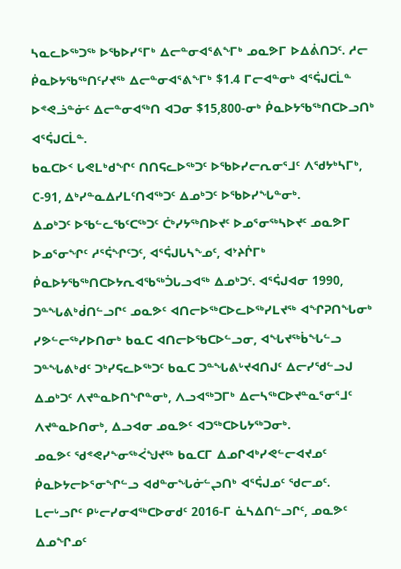ᓴᓇᓚᐅᖅᑐᖅ ᐅᖃᐅᓯᕐᒥᒃ ᐃᓕᓐᓂᐊᕐᕕᖕᒥᒃ ᓄᓇᕗᒥ ᐅᐃᕖᑎᑐᑦ. ᓱᓕ ᑮᓇᐅᔭᖃᖅᑎᑦᓯᔪᖅ ᐃᓕᓐᓂᐊᕐᕕᖕᒥᒃ $1.4 ᒥᓕᐊᓐᓂᒃ ᐊᕐᕌᒍᑕᒫᓐ ᐅᕝᕙᓘᓐᓃᑦ ᐃᓕᓐᓂᐊᖅᑎ ᐊᑐᓂ $15,800-ᓂᒃ ᑮᓇᐅᔭᖃᖅᑎᑕᐅᓗᑎᒃ ᐊᕐᕌᒍᑕᒫᓐ.
ᑲᓇᑕᐅᑉ ᒐᕙᒪᒃᑯᖏᑦ ᑎᑎᕋᓚᐅᖅᑐᑦ ᐅᖃᐅᓯᓕᕆᓂᕐᒧᑦ ᐱᖁᔭᒃᓴᒥᒃ, C-91, ᐃᒃᓯᓐᓇᐃᓯᒪᑦᑎᐊᖅᑐᑦ ᐃᓄᒃᑐᑦ ᐅᖃᐅᓯᖓᓐᓂᒃ.
ᐃᓄᒃᑐᑦ ᐅᖃᓪᓚᖃᑦᑕᖅᑐᑦ ᑖᒃᓯᔭᖅᑎᐅᔪᑦ ᐅᓄᕐᓂᖅᓴᐅᔪᑦ ᓄᓇᕗᒥ ᐅᓄᕐᓂᖏᑦ ᓱᕐᕌᖏᑦᑐᑦ, ᐊᕐᕌᒍᒐᓴᖕᓄᑦ, ᐊᔾᔨᒌᒥᒃ ᑮᓇᐅᔭᖃᖅᑎᑕᐅᔭᕆᐊᖃᖅᑑᒐᓗᐊᖅ ᐃᓄᒃᑐᑦ. ᐊᕐᕌᒍᐊᓂ 1990, ᑐᓐᖓᕕᒃᑰᑎᓪᓗᒋᑦ ᓄᓇᕗᑦ ᐊᑎᓕᐅᖅᑕᐅᓚᐅᖅᓯᒪᔪᖅ ᐊᖏᕈᑎᖓᓂᒃ ᓯᕗᓪᓕᖅᓯᐅᑎᓂᒃ ᑲᓇᑕ ᐊᑎᓕᐅᖃᑕᐅᓪᓗᓂ, ᐊᖓᔪᖅᑳᖓᓪᓗ ᑐᓐᖓᕕᒃᑯᑦ ᑐᒃᓯᕋᓚᐅᖅᑐᑦ ᑲᓇᑕ ᑐᓐᖓᕕᒡᔪᐊᑎᒍᑦ ᐃᓕᓯᖁᓪᓗᒍ ᐃᓄᒃᑐᑦ ᐱᔪᓐᓇᐅᑎᖏᓐᓂᒃ, ᐱᓗᐊᖅᑐᒥᒃ ᐃᓕᓴᖅᑕᐅᔪᓐᓇᕐᓂᕐᒧᑦ ᐱᔪᓐᓇᐅᑎᓂᒃ, ᐃᓗᐊᓂ ᓄᓇᕗᑦ ᐊᑐᖅᑕᐅᒐᔭᖅᑐᓂᒃ.
ᓄᓇᕗᑦ ᖁᕝᕙᓯᖕᓂᖅᐹᖑᔪᖅ ᑲᓇᑕᒥ ᐃᓄᒋᐊᒃᓯᕙᓪᓕᐊᔪᓄᑦ ᑮᓇᐅᔭᓕᐅᕐᓂᖏᓪᓗ ᐊᑯᓐᓂᖓᓃᓪᖢᑎᒃ ᐊᕐᕌᒍᓄᑦ ᖁᓕᓄᑦ. ᒪᓕᒡᓗᒋᑦ ᑭᒡᓕᓯᓂᐊᖅᑕᐅᓂᑯᑦ 2016-ᒥ ᓈᓴᐃᑎᓪᓗᒋᑦ, ᓄᓇᕗᑦ ᐃᓄᖏᓄᑦ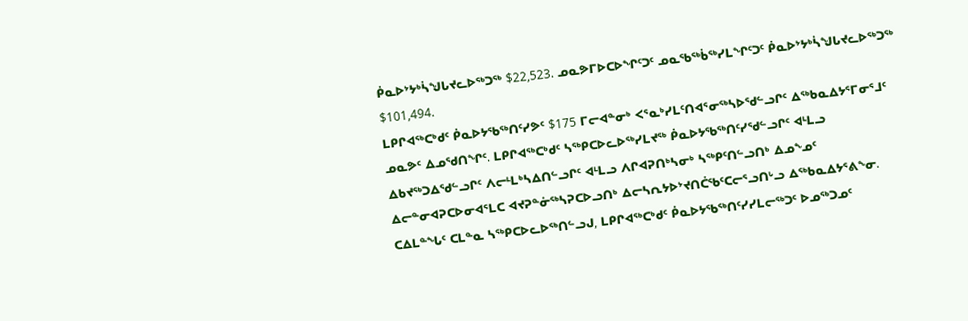ᑮᓇᐅᔾᔭᒃᓵᖑᒐᔪᓚᐅᖅᑐᖅ $22,523. ᓄᓇᕗᒥᐅᑕᐅᖏᑦᑐᑦ ᓄᓇᖃᖅᑳᖅᓯᒪᖏᑦᑐᑦ ᑮᓇᐅᔾᔭᒃᓵᖑᒐᔪᓚᐅᖅᑐᖅ $101,494.
ᒪᑭᒋᐊᖅᑕᒃᑯᑦ ᑮᓇᐅᔭᖃᖅᑎᑦᓯᕗᑦ $175 ᒥᓕᐊᓐᓂᒃ ᐸᕐᓇᒃᓯᒪᑦᑎᐊᕐᓂᖅᓴᐅᖁᓪᓗᒋᑦ ᐃᖅᑲᓇᐃᔭᕐᒥᓂᕐᒧᑦ ᓄᓇᕗᑦ ᐃᓄᖁᑎᖏᑦ. ᒪᑭᒋᐊᖅᑕᒃᑯᑦ ᓴᖅᑭᑕᐅᓚᐅᖅᓯᒪᔪᖅ ᑮᓇᐅᔭᖃᖅᑎᑦᓯᖁᓪᓗᒋᑦ ᐊᒻᒪᓗ ᐃᑲᔪᖅᑐᐃᖁᓪᓗᒋᑦ ᐱᓕᒻᒪᒃᓴᐃᑎᓪᓗᒋᑦ ᐊᒻᒪᓗ ᐱᒋᐊᕈᑎᒃᓴᓂᒃ ᓴᖅᑭᑦᑎᓪᓗᑎᒃ ᐃᓄᖕᓄᑦ ᐃᓕᓐᓂᐊᕈᑕᐅᓂᐊᕐᒪᑕ ᐊᔪᕈᓐᓃᖅᓴᕈᑕᐅᓗᑎᒃ ᐃᓕᓴᕆᔭᐅᔾᔪᑎᑖᖃᑦᑕᓕᕐᓗᑎᒡᓗ ᐃᖅᑲᓇᐃᔭᕐᕕᖕᓂ. ᑕᐃᒪᓐᖓᑦ ᑕᒪᓐᓇ ᓴᖅᑭᑕᐅᓚᐅᖅᑎᓪᓗᒍ, ᒪᑭᒋᐊᖅᑕᒃᑯᑦ ᑮᓇᐅᔭᖃᖅᑎᑦᓯᓯᒪᓕᖅᑐᑦ ᐅᓄᖅᑐᓄᑦ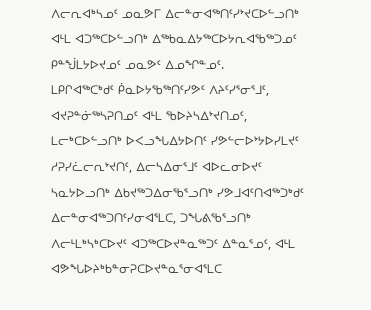ᐱᓕᕆᐊᒃᓴᓄᑦ ᓄᓇᕗᒥ ᐃᓕᓐᓂᐊᖅᑎᑦᓯᔾᔪᑕᐅᓪᓗᑎᒃ ᐊᒻᒪ ᐊᑐᖅᑕᐅᓪᓗᑎᒃ ᐃᖅᑲᓇᐃᔭᖅᑕᐅᔭᕆᐊᖃᖅᑐᓄᑦ ᑭᓐᖒᒪᔭᐅᔪᓄᑦ ᓄᓇᕗᑦ ᐃᓄᖏᓐᓄᑦ.
ᒪᑭᒋᐊᖅᑕᒃᑯᑦ ᑮᓇᐅᔭᖃᖅᑎᑦᓯᕗᑦ ᐱᔨᑦᓯᕐᓂᕐᒧᑦ, ᐊᔪᕈᓐᓃᖅᓴᕈᑎᓄᑦ ᐊᒻᒪ ᖃᐅᔨᓴᐃᔾᔪᑎᓄᑦ, ᒪᓕᒃᑕᐅᓪᓗᑎᒃ ᐅᐸᓗᖓᐃᔭᐅᑎᑦ ᓯᕗᓪᓕᐅᔾᔭᐅᓯᒪᔪᑦ ᓱᕈᓯᓛᓕᕆᔾᔪᑎᑦ, ᐃᓕᓴᐃᓂᕐᒧᑦ ᐊᐅᓚᓂᐅᔪᑦ ᓴᓇᔭᐅᓗᑎᒃ ᐃᑲᔪᖅᑐᐃᓂᖃᕐᓗᑎᒃ ᓯᕗᒧᐊᑦᑎᐊᖅᑐᒃᑯᑦ ᐃᓕᓐᓂᐊᖅᑐᑎᑦᓯᓂᐊᕐᒪᑕ, ᑐᖓᕕᖃᕐᓗᑎᒃ ᐱᓕᒻᒪᒃᓴᒃᑕᐅᔪᑦ ᐊᑐᖅᑕᐅᔪᓐᓇᖅᑐᑦ ᐃᓐᓇᕐᓄᑦ, ᐊᒻᒪ ᐊᕗᖓᐅᔨᒃᑲᓐᓂᕈᑕᐅᔪᓐᓇᕐᓂᐊᕐᒪᑕ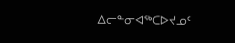ᐃᓕᓐᓂᐊᖅᑕᐅᔪᓄᑦ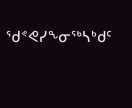ᖁᕝᕙᓯᖕᓂᖅᓴᒃᑯᑦ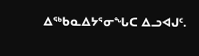ᐃᖅᑲᓇᐃᔭᕐᓂᖓᑕ ᐃᓗᐊᒍᑦ.